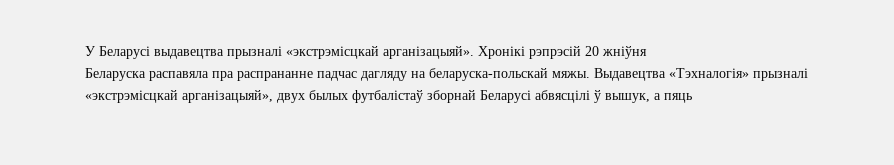У Беларусі выдавецтва прызналі «экстрэмісцкай арганізацыяй». Хронікі рэпрэсій 20 жніўня
Беларуска распавяла пра распрананне падчас дагляду на беларуска-польскай мяжы. Выдавецтва «Тэхналогія» прызналі «экстрэмісцкай арганізацыяй», двух былых футбалістаў зборнай Беларусі абвясцілі ў вышук, а пяць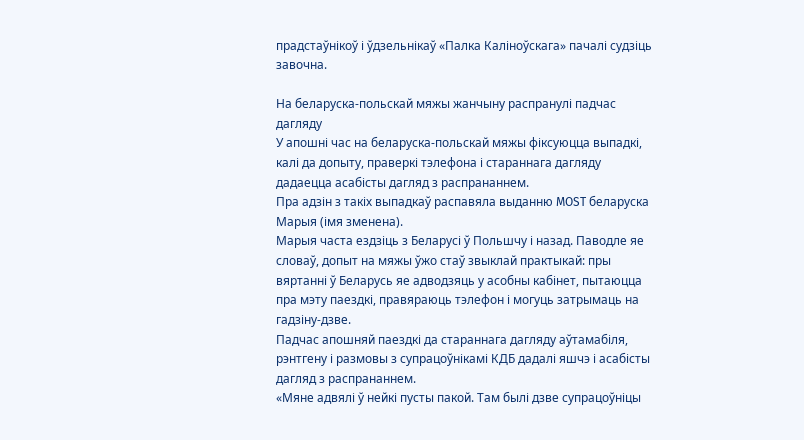прадстаўнікоў і ўдзельнікаў «Палка Каліноўскага» пачалі судзіць завочна.

На беларуска-польскай мяжы жанчыну распранулі падчас дагляду
У апошні час на беларуска-польскай мяжы фіксуюцца выпадкі, калі да допыту, праверкі тэлефона і стараннага дагляду дадаецца асабісты дагляд з распрананнем.
Пра адзін з такіх выпадкаў распавяла выданню MOST беларуска Марыя (імя зменена).
Марыя часта ездзіць з Беларусі ў Польшчу і назад. Паводле яе словаў, допыт на мяжы ўжо стаў звыклай практыкай: пры вяртанні ў Беларусь яе адводзяць у асобны кабінет, пытаюцца пра мэту паездкі, правяраюць тэлефон і могуць затрымаць на гадзіну-дзве.
Падчас апошняй паездкі да стараннага дагляду аўтамабіля, рэнтгену і размовы з супрацоўнікамі КДБ дадалі яшчэ і асабісты дагляд з распрананнем.
«Мяне адвялі ў нейкі пусты пакой. Там былі дзве супрацоўніцы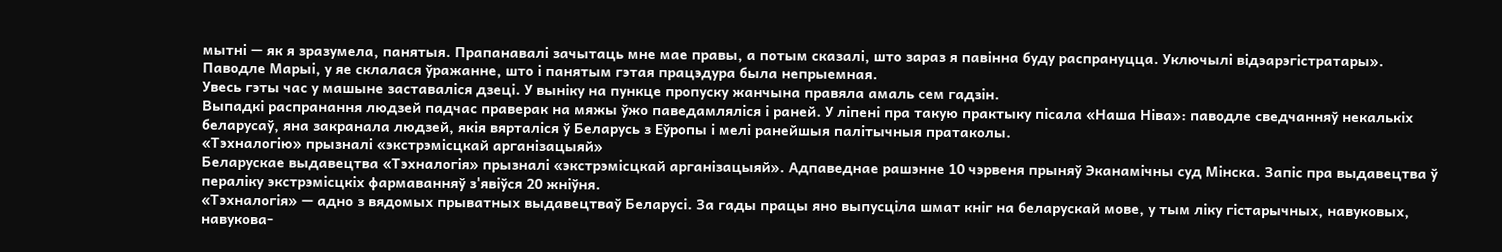мытні — як я зразумела, панятыя. Прапанавалі зачытаць мне мае правы, а потым сказалі, што зараз я павінна буду распрануцца. Уключылі відэарэгістратары».
Паводле Марыі, у яе склалася ўражанне, што і панятым гэтая працэдура была непрыемная.
Увесь гэты час у машыне заставаліся дзеці. У выніку на пункце пропуску жанчына правяла амаль сем гадзін.
Выпадкі распранання людзей падчас праверак на мяжы ўжо паведамляліся і раней. У ліпені пра такую практыку пісала «Наша Ніва»: паводле сведчанняў некалькіх беларусаў, яна закранала людзей, якія вярталіся ў Беларусь з Еўропы і мелі ранейшыя палітычныя пратаколы.
«Тэхналогію» прызналі «экстрэмісцкай арганізацыяй»
Беларускае выдавецтва «Тэхналогія» прызналі «экстрэмісцкай арганізацыяй». Адпаведнае рашэнне 10 чэрвеня прыняў Эканамічны суд Мінска. Запіс пра выдавецтва ў пераліку экстрэмісцкіх фармаванняў з'явіўся 20 жніўня.
«Тэхналогія» — адно з вядомых прыватных выдавецтваў Беларусі. За гады працы яно выпусціла шмат кніг на беларускай мове, у тым ліку гістарычных, навуковых, навукова-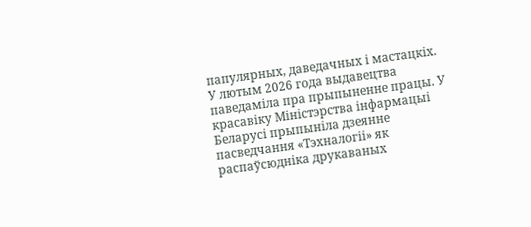папулярных, даведачных і мастацкіх.
У лютым 2026 года выдавецтва паведаміла пра прыпыненне працы. У красавіку Міністэрства інфармацыі Беларусі прыпыніла дзеянне пасведчання «Тэхналогіі» як распаўсюдніка друкаваных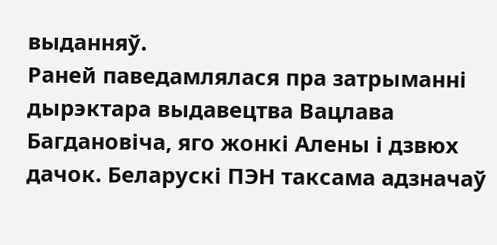выданняў.
Раней паведамлялася пра затрыманні дырэктара выдавецтва Вацлава Багдановіча, яго жонкі Алены і дзвюх дачок. Беларускі ПЭН таксама адзначаў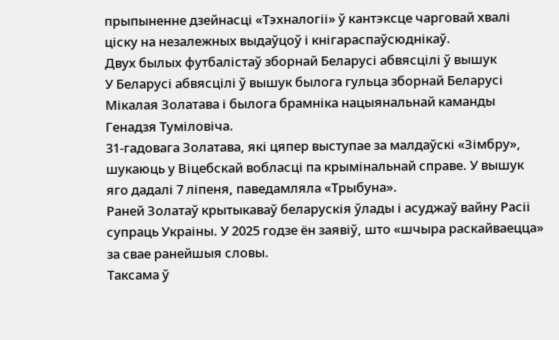прыпыненне дзейнасці «Тэхналогіі» ў кантэксце чарговай хвалі ціску на незалежных выдаўцоў і кнігараспаўсюднікаў.
Двух былых футбалістаў зборнай Беларусі абвясцілі ў вышук
У Беларусі абвясцілі ў вышук былога гульца зборнай Беларусі Мікалая Золатава і былога брамніка нацыянальнай каманды Генадзя Туміловіча.
31-гадовага Золатава, які цяпер выступае за малдаўскі «Зімбру», шукаюць у Віцебскай вобласці па крымінальнай справе. У вышук яго дадалі 7 ліпеня, паведамляла «Трыбуна».
Раней Золатаў крытыкаваў беларускія ўлады і асуджаў вайну Расіі супраць Украіны. У 2025 годзе ён заявіў, што «шчыра раскайваецца» за свае ранейшыя словы.
Таксама ў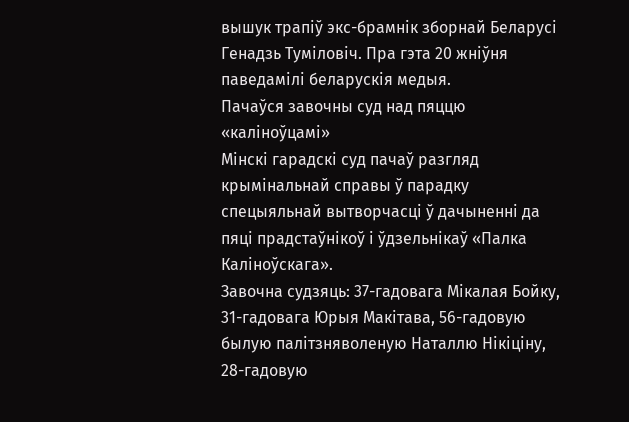вышук трапіў экс-брамнік зборнай Беларусі Генадзь Туміловіч. Пра гэта 20 жніўня паведамілі беларускія медыя.
Пачаўся завочны суд над пяццю «каліноўцамі»
Мінскі гарадскі суд пачаў разгляд крымінальнай справы ў парадку спецыяльнай вытворчасці ў дачыненні да пяці прадстаўнікоў і ўдзельнікаў «Палка Каліноўскага».
Завочна судзяць: 37-гадовага Мікалая Бойку, 31-гадовага Юрыя Макітава, 56-гадовую былую палітзняволеную Наталлю Нікіціну, 28-гадовую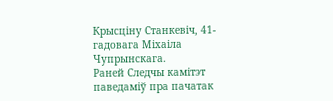Крысціну Станкевіч, 41-гадовага Міхаіла Чупрынскага.
Раней Следчы камітэт паведаміў пра пачатак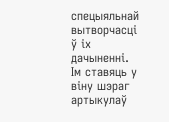спецыяльнай вытворчасці ў іх дачыненні.
Ім ставяць у віну шэраг артыкулаў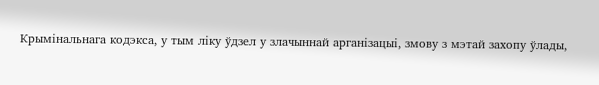Крымінальнага кодэкса, у тым ліку ўдзел у злачыннай арганізацыі, змову з мэтай захопу ўлады,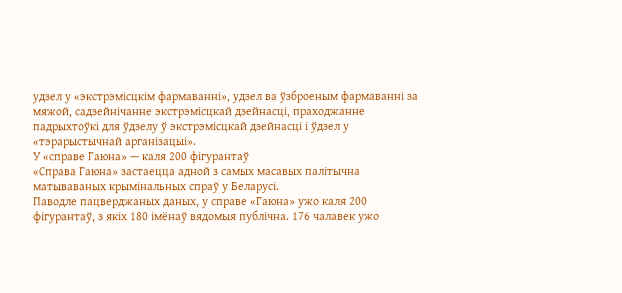удзел у «экстрэмісцкім фармаванні», удзел ва ўзброеным фармаванні за мяжой, садзейнічанне экстрэмісцкай дзейнасці, праходжанне падрыхтоўкі для ўдзелу ў экстрэмісцкай дзейнасці і ўдзел у «тэрарыстычнай арганізацыі».
У «справе Гаюна» — каля 200 фігурантаў
«Справа Гаюна» застаецца адной з самых масавых палітычна матываваных крымінальных спраў у Беларусі.
Паводле пацверджаных даных, у справе «Гаюна» ужо каля 200 фігурантаў, з якіх 180 імёнаў вядомыя публічна. 176 чалавек ужо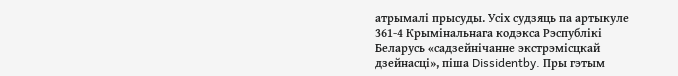атрымалі прысуды. Усіх судзяць па артыкуле 361-4 Крымінальнага кодэкса Рэспублікі Беларусь «садзейнічанне экстрэмісцкай дзейнасці», піша Dissidentby. Пры гэтым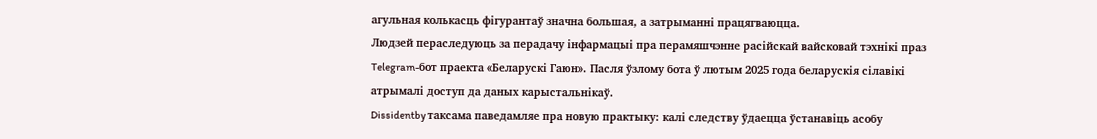агульная колькасць фігурантаў значна большая, а затрыманні працягваюцца.
Людзей пераследуюць за перадачу інфармацыі пра перамяшчэнне расійскай вайсковай тэхнікі праз Telegram-бот праекта «Беларускі Гаюн». Пасля ўзлому бота ў лютым 2025 года беларускія сілавікі атрымалі доступ да даных карыстальнікаў.
Dissidentby таксама паведамляе пра новую практыку: калі следству ўдаецца ўстанавіць асобу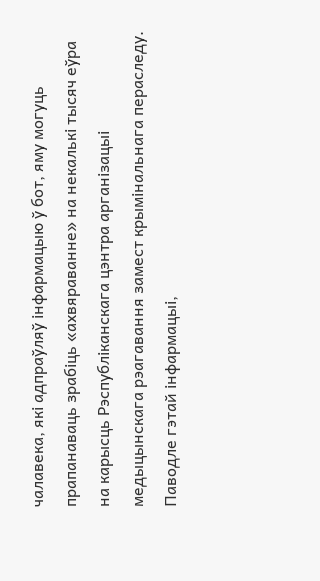чалавека, які адпраўляў інфармацыю ў бот, яму могуць прапанаваць зрабіць «ахвяраванне» на некалькі тысяч еўра на карысць Рэспубліканскага цэнтра арганізацыі медыцынскага рэагавання замест крымінальнага пераследу. Паводле гэтай інфармацыі,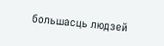большасць людзей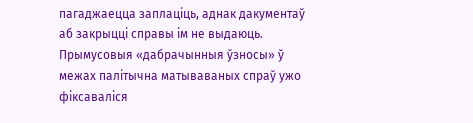пагаджаецца заплаціць, аднак дакументаў аб закрыцці справы ім не выдаюць.
Прымусовыя «дабрачынныя ўзносы» ў межах палітычна матываваных спраў ужо фіксаваліся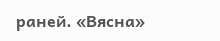раней. «Вясна»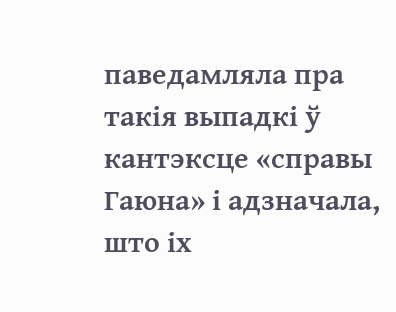паведамляла пра такія выпадкі ў кантэксце «справы Гаюна» і адзначала, што іх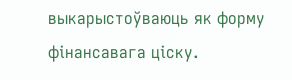выкарыстоўваюць як форму фінансавага ціску.